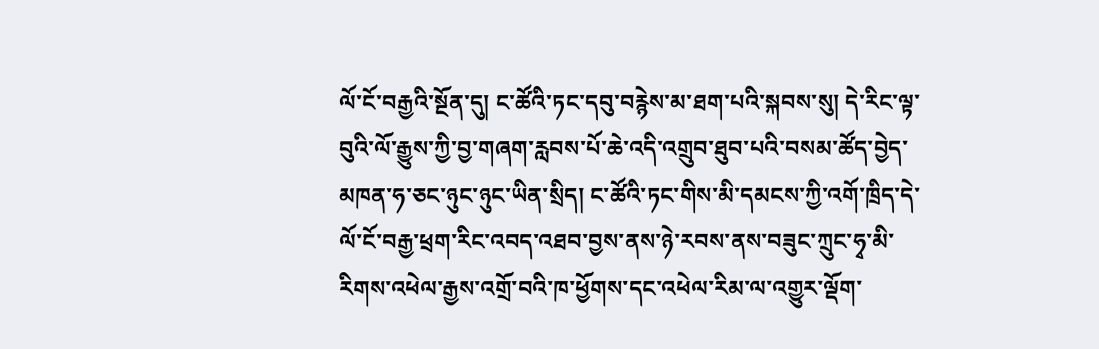ལོ་ངོ་བརྒྱའི་སྔོན་དུ། ང་ཚོའི་ཏང་དབུ་བརྙེས་མ་ཐག་པའི་སྐབས་སུ། དེ་རིང་ལྟ་བུའི་ལོ་རྒྱུས་ཀྱི་བྱ་གཞག་རླབས་པོ་ཆེ་འདི་འགྲུབ་ཐུབ་པའི་བསམ་ཚོད་བྱེད་མཁན་ཧ་ཅང་ཉུང་ཉུང་ཡིན་སྲིད། ང་ཚོའི་ཏང་གིས་མི་དམངས་ཀྱི་འགོ་ཁྲིད་དེ་ལོ་ངོ་བརྒྱ་ཕྲག་རིང་འབད་འཐབ་བྱས་ནས་ཉེ་རབས་ནས་བཟུང་ཀྲུང་ཧྭ་མི་རིགས་འཕེལ་རྒྱས་འགྲོ་བའི་ཁ་ཕྱོགས་དང་འཕེལ་རིམ་ལ་འགྱུར་ལྡོག་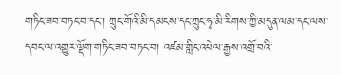གཏིང་ཟབ་བཏང་བ་དང་། ཀྲུང་གོའི་མི་དམངས་དང་ཀྲུང་ཧྭ་མི་རིགས་ཀྱི་མདུན་ལམ་དང་ལས་དབང་ལ་འགྱུར་ལྡོག་གཏིང་ཟབ་བཏང་བ། འཛམ་གླིང་འཕེལ་རྒྱས་འགྲོ་བའི་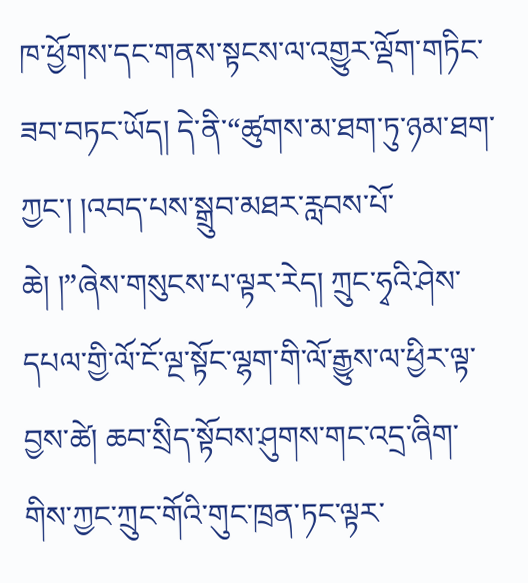ཁ་ཕྱོགས་དང་གནས་སྟངས་ལ་འགྱུར་ལྡོག་གཏིང་ཟབ་བཏང་ཡོད། དེ་ནི་“ཚུགས་མ་ཐག་ཏུ་ཉམ་ཐག་ཀྱང་། །འབད་པས་སྒྲུབ་མཐར་རླབས་པོ་ཆེ། །”ཞེས་གསུངས་པ་ལྟར་རེད། ཀྲུང་ཧྭའི་ཤེས་དཔལ་གྱི་ལོ་ངོ་ལྔ་སྟོང་ལྷག་གི་ལོ་རྒྱུས་ལ་ཕྱིར་ལྟ་བྱས་ཚེ། ཆབ་སྲིད་སྟོབས་ཤུགས་གང་འདྲ་ཞིག་གིས་ཀྱང་ཀྲུང་གོའི་གུང་ཁྲན་ཏང་ལྟར་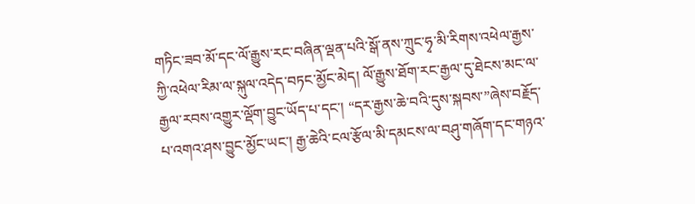གཏིང་ཟབ་མོ་དང་ལོ་རྒྱུས་རང་བཞིན་ལྡན་པའི་སྒོ་ནས་ཀྲུང་ཧྭ་མི་རིགས་འཕེལ་རྒྱས་ཀྱི་འཕེལ་རིམ་ལ་སྐུལ་འདེད་བཏང་མྱོང་མེད། ལོ་རྒྱུས་ཐོག་རང་རྒྱལ་དུ་ཐེངས་མང་ལ་རྒྱལ་རབས་འགྱུར་ལྡོག་བྱུང་ཡོད་པ་དང་། “དར་རྒྱས་ཆེ་བའི་དུས་སྐབས་”ཞེས་བརྗོད་པ་འགའ་ཤས་བྱུང་མྱོང་ཡང་། རྒྱ་ཆེའི་ངལ་རྩོལ་མི་དམངས་ལ་བཤུ་གཞོག་དང་གཉའ་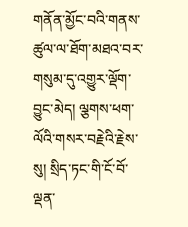གནོན་མྱོང་བའི་གནས་ཚུལ་ལ་ཐོག་མཐའ་བར་གསུམ་དུ་འགྱུར་ལྡོག་བྱུང་མེད། ལྕགས་ཕག་ལོའི་གསར་བརྗེའི་རྗེས་སུ། སྲིད་ཏང་གི་ངོ་བོ་ལྡན་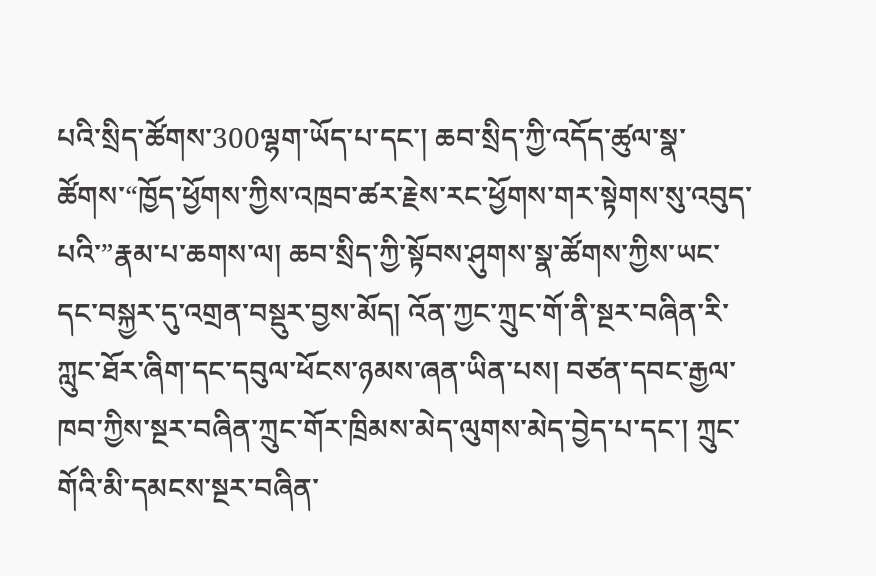པའི་སྲིད་ཚོགས་300ལྷག་ཡོད་པ་དང་། ཆབ་སྲིད་ཀྱི་འདོད་ཚུལ་སྣ་ཚོགས་“ཁྱོད་ཕྱོགས་ཀྱིས་འཁྲབ་ཚར་རྗེས་རང་ཕྱོགས་གར་སྟེགས་སུ་འབུད་པའི་”རྣམ་པ་ཆགས་ལ། ཆབ་སྲིད་ཀྱི་སྟོབས་ཤུགས་སྣ་ཚོགས་ཀྱིས་ཡང་དང་བསྐྱར་དུ་འགྲན་བསྡུར་བྱས་མོད། འོན་ཀྱང་ཀྲུང་གོ་ནི་སྔར་བཞིན་རི་ཀླུང་ཐོར་ཞིག་དང་དབུལ་ཕོངས་ཉམས་ཞན་ཡིན་པས། བཙན་དབང་རྒྱལ་ཁབ་ཀྱིས་སྔར་བཞིན་ཀྲུང་གོར་ཁྲིམས་མེད་ལུགས་མེད་བྱེད་པ་དང་། ཀྲུང་གོའི་མི་དམངས་སྔར་བཞིན་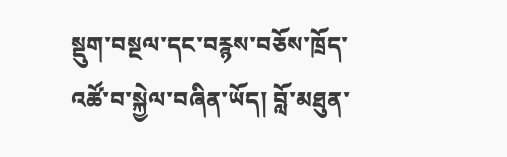སྡུག་བསྔལ་དང་བརྙས་བཅོས་ཁྲོད་འཚོ་བ་སྐྱེལ་བཞིན་ཡོད། བློ་མཐུན་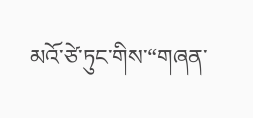མའོ་ཙེ་ཏུང་གིས་“གཞན་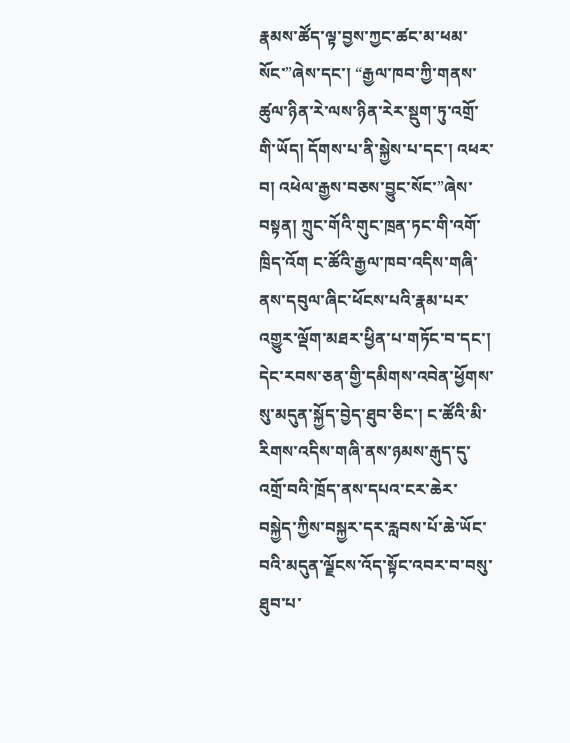རྣམས་ཚོད་ལྟ་བྱས་ཀྱང་ཚང་མ་ཕམ་སོང་”ཞེས་དང་། “རྒྱལ་ཁབ་ཀྱི་གནས་ཚུལ་ཉིན་རེ་ལས་ཉིན་རེར་སྡུག་ཏུ་འགྲོ་གི་ཡོད། དོགས་པ་ནི་སྐྱེས་པ་དང་། འཕར་བ། འཕེལ་རྒྱས་བཅས་བྱུང་སོང་”ཞེས་བསྟན། ཀྲུང་གོའི་གུང་ཁྲན་ཏང་གི་འགོ་ཁྲིད་འོག ང་ཚོའི་རྒྱལ་ཁབ་འདིས་གཞི་ནས་དབུལ་ཞིང་ཕོངས་པའི་རྣམ་པར་འགྱུར་ལྡོག་མཐར་ཕྱིན་པ་གཏོང་བ་དང་། དེང་རབས་ཅན་གྱི་དམིགས་འབེན་ཕྱོགས་སུ་མདུན་སྐྱོད་བྱེད་ཐུབ་ཅིང་། ང་ཚོའི་མི་རིགས་འདིས་གཞི་ནས་ཉམས་རྒུད་དུ་འགྲོ་བའི་ཁྲོད་ནས་དཔའ་ངར་ཆེར་བསྐྱེད་ཀྱིས་བསྐྱར་དར་རླབས་པོ་ཆེ་ཡོང་བའི་མདུན་ལྗོངས་འོད་སྟོང་འབར་བ་བསུ་ཐུབ་པ་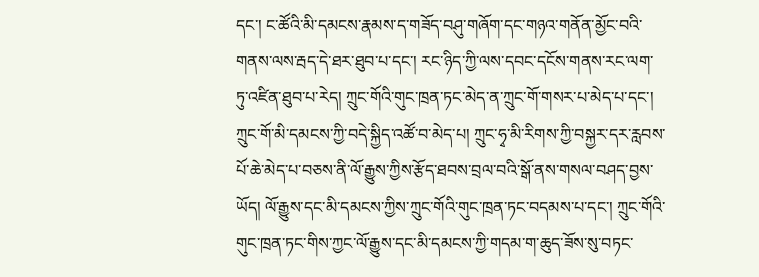དང་། ང་ཚོའི་མི་དམངས་རྣམས་ད་གཟོད་བཤུ་གཞོག་དང་གཉའ་གནོན་མྱོང་བའི་གནས་ལས་རྦད་དེ་ཐར་ཐུབ་པ་དང་། རང་ཉིད་ཀྱི་ལས་དབང་དངོས་གནས་རང་ལག་ཏུ་འཛིན་ཐུབ་པ་རེད། ཀྲུང་གོའི་གུང་ཁྲན་ཏང་མེད་ན་ཀྲུང་གོ་གསར་པ་མེད་པ་དང་། ཀྲུང་གོ་མི་དམངས་ཀྱི་བདེ་སྐྱིད་འཚོ་བ་མེད་པ། ཀྲུང་ཧྭ་མི་རིགས་ཀྱི་བསྐྱར་དར་རླབས་པོ་ཆེ་མེད་པ་བཅས་ནི་ལོ་རྒྱུས་ཀྱིས་རྩོད་ཐབས་བྲལ་བའི་སྒོ་ནས་གསལ་བཤད་བྱས་ཡོད། ལོ་རྒྱུས་དང་མི་དམངས་ཀྱིས་ཀྲུང་གོའི་གུང་ཁྲན་ཏང་བདམས་པ་དང་། ཀྲུང་གོའི་གུང་ཁྲན་ཏང་གིས་ཀྱང་ལོ་རྒྱུས་དང་མི་དམངས་ཀྱི་གདམ་ག་ཆུད་ཟོས་སུ་བཏང་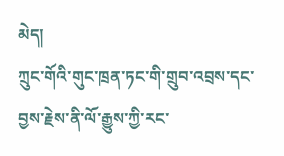མེད།
ཀྲུང་གོའི་གུང་ཁྲན་ཏང་གི་གྲུབ་འབྲས་དང་བྱས་རྗེས་ནི་ལོ་རྒྱུས་ཀྱི་རང་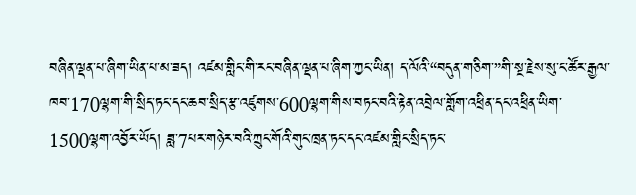བཞིན་ལྡན་པ་ཞིག་ཡིན་པ་མ་ཟད། འཛམ་གླིང་གི་རང་བཞིན་ལྡན་པ་ཞིག་ཀྱང་ཡིན། ད་ལོའི་“བདུན་གཅིག་”གི་སྔ་རྗེས་སུ་ང་ཚོར་རྒྱལ་ཁབ་170ལྷག་གི་སྲིད་ཏང་དང་ཆབ་སྲིད་རྩ་འཛུགས་600ལྷག་གིས་བཏང་བའི་རྟེན་འབྲེལ་གློག་འཕྲིན་དང་འཕྲིན་ཡིག་1500ལྷག་འབྱོར་ཡོད། ཟླ་7པར་གཉེར་བའི་ཀྲུང་གོའི་གུང་ཁྲན་ཏང་དང་འཛམ་གླིང་སྲིད་ཏང་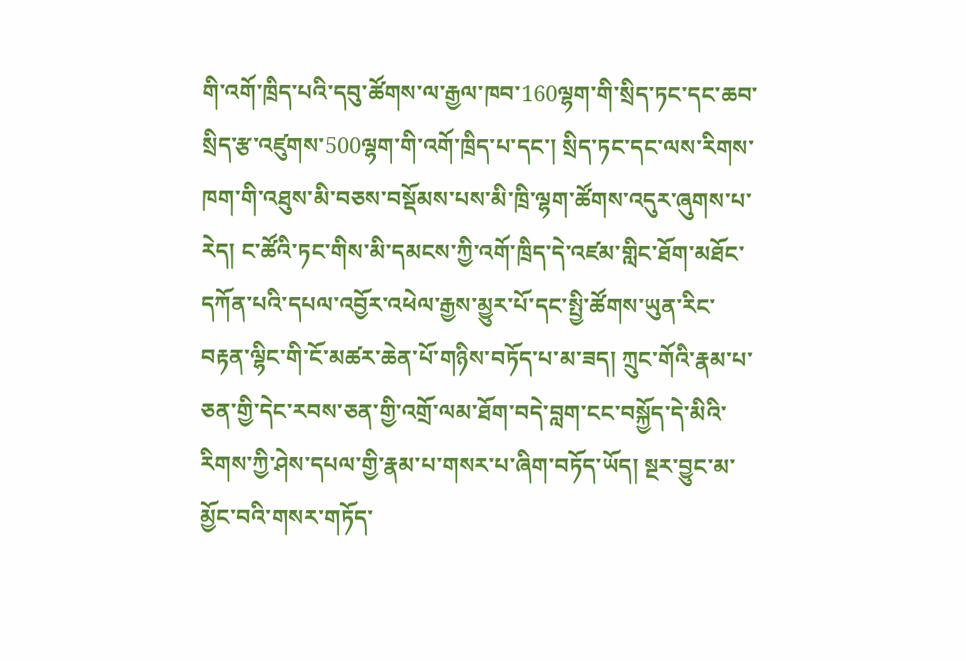གི་འགོ་ཁྲིད་པའི་དབུ་ཚོགས་ལ་རྒྱལ་ཁབ་160ལྷག་གི་སྲིད་ཏང་དང་ཆབ་སྲིད་རྩ་འཛུགས་500ལྷག་གི་འགོ་ཁྲིད་པ་དང་། སྲིད་ཏང་དང་ལས་རིགས་ཁག་གི་འཐུས་མི་བཅས་བསྡོམས་པས་མི་ཁྲི་ལྷག་ཚོགས་འདུར་ཞུགས་པ་རེད། ང་ཚོའི་ཏང་གིས་མི་དམངས་ཀྱི་འགོ་ཁྲིད་དེ་འཛམ་གླིང་ཐོག་མཐོང་དཀོན་པའི་དཔལ་འབྱོར་འཕེལ་རྒྱས་མྱུར་པོ་དང་སྤྱི་ཚོགས་ཡུན་རིང་བརྟན་ལྷིང་གི་ངོ་མཚར་ཆེན་པོ་གཉིས་བཏོད་པ་མ་ཟད། ཀྲུང་གོའི་རྣམ་པ་ཅན་གྱི་དེང་རབས་ཅན་གྱི་འགྲོ་ལམ་ཐོག་བདེ་བླག་ངང་བསྐྱོད་དེ་མིའི་རིགས་ཀྱི་ཤེས་དཔལ་གྱི་རྣམ་པ་གསར་པ་ཞིག་བཏོད་ཡོད། སྔར་བྱུང་མ་མྱོང་བའི་གསར་གཏོད་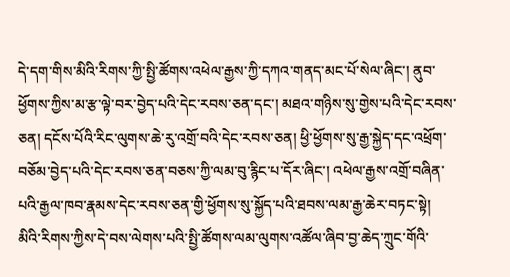དེ་དག་གིས་མིའི་རིགས་ཀྱི་སྤྱི་ཚོགས་འཕེལ་རྒྱས་ཀྱི་དཀའ་གནད་མང་པོ་སེལ་ཞིང་། ནུབ་ཕྱོགས་ཀྱིས་མ་རྩ་ལྟེ་བར་བྱེད་པའི་དེང་རབས་ཅན་དང་། མཐའ་གཉིས་སུ་གྱེས་པའི་དེང་རབས་ཅན། དངོས་པོའི་རིང་ལུགས་ཆེ་རུ་འགྲོ་བའི་དེང་རབས་ཅན། ཕྱི་ཕྱོགས་སུ་རྒྱ་སྐྱེད་དང་འཕྲོག་བཅོམ་བྱེད་པའི་དེང་རབས་ཅན་བཅས་ཀྱི་ལམ་བུ་རྙིང་པ་དོར་ཞིང་། འཕེལ་རྒྱས་འགྲོ་བཞིན་པའི་རྒྱལ་ཁབ་རྣམས་དེང་རབས་ཅན་གྱི་ཕྱོགས་སུ་སྐྱོད་པའི་ཐབས་ལམ་རྒྱ་ཆེར་བཏང་སྟེ། མིའི་རིགས་ཀྱིས་དེ་བས་ལེགས་པའི་སྤྱི་ཚོགས་ལམ་ལུགས་འཚོལ་ཞིབ་བྱ་ཆེད་ཀྲུང་གོའི་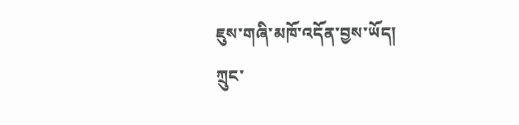ཇུས་གཞི་མཁོ་འདོན་བྱས་ཡོད།
ཀྲུང་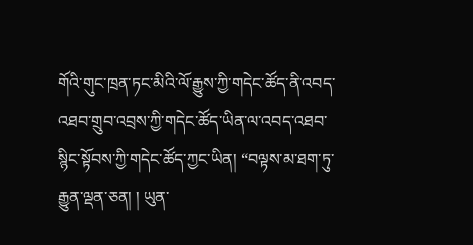གོའི་གུང་ཁྲན་ཏང་མིའི་ལོ་རྒྱུས་ཀྱི་གདེང་ཚོད་ནི་འབད་འཐབ་གྲུབ་འབྲས་ཀྱི་གདེང་ཚོད་ཡིན་ལ་འབད་འཐབ་སྙིང་སྟོབས་ཀྱི་གདེང་ཚོད་ཀྱང་ཡིན། “བལྟས་མ་ཐག་ཏུ་རྒྱུན་ལྡན་ཅན། ། ཡུན་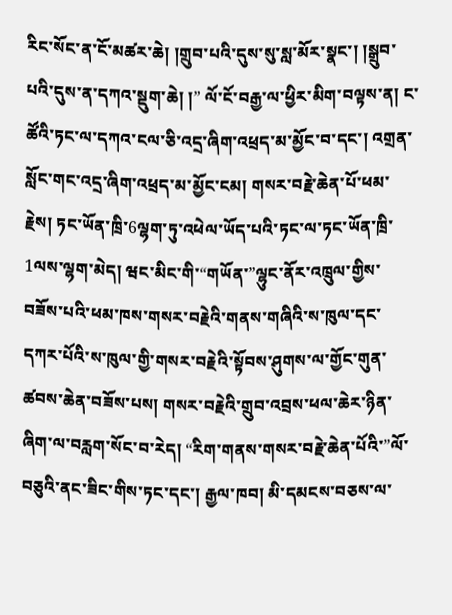རིང་སོང་ན་ངོ་མཚར་ཆེ། །གྲུབ་པའི་དུས་སུ་སླ་མོར་སྣང་། །སྒྲུབ་པའི་དུས་ན་དཀའ་སྡུག་ཆེ། །” ལོ་ངོ་བརྒྱ་ལ་ཕྱིར་མིག་བལྟས་ན། ང་ཚོའི་ཏང་ལ་དཀའ་ངལ་ཅི་འདྲ་ཞིག་འཕྲད་མ་མྱོང་བ་དང་། འགྲན་སློང་གང་འདྲ་ཞིག་འཕྲད་མ་མྱོང་ངམ། གསར་བརྗེ་ཆེན་པོ་ཕམ་རྗེས། ཏང་ཡོན་ཁྲི་6ལྷག་ཏུ་འཕེལ་ཡོད་པའི་ཏང་ལ་ཏང་ཡོན་ཁྲི་1ལས་ལྷག་མེད། ཝང་མིང་གི་“གཡོན་”ལྷུང་ནོར་འཁྲུལ་གྱིས་བཟོས་པའི་ཕམ་ཁས་གསར་བརྗེའི་གནས་གཞིའི་ས་ཁུལ་དང་དཀར་པོའི་ས་ཁུལ་གྱི་གསར་བརྗེའི་སྟོབས་ཤུགས་ལ་གྱོང་གུན་ཚབས་ཆེན་བཟོས་པས། གསར་བརྗེའི་གྲུབ་འབྲས་ཕལ་ཆེར་ཉིན་ཞིག་ལ་བརླག་སོང་བ་རེད། “རིག་གནས་གསར་བརྗེ་ཆེན་པོའི་”ལོ་བཅུའི་ནང་ཟིང་གིས་ཏང་དང་། རྒྱལ་ཁབ། མི་དམངས་བཅས་ལ་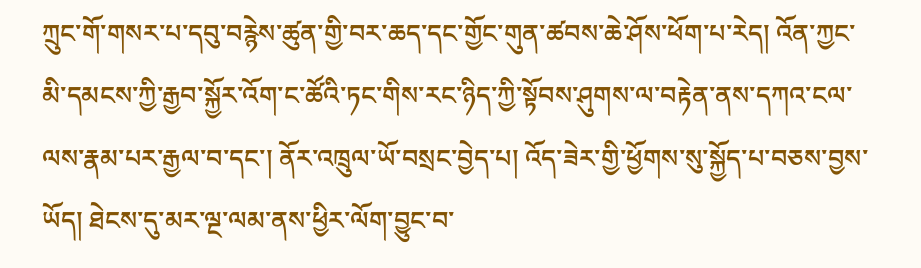ཀྲུང་གོ་གསར་པ་དབུ་བརྙེས་ཚུན་གྱི་བར་ཆད་དང་གྱོང་གུན་ཚབས་ཆེ་ཤོས་ཕོག་པ་རེད། འོན་ཀྱང་མི་དམངས་ཀྱི་རྒྱབ་སྐྱོར་འོག་ང་ཚོའི་ཏང་གིས་རང་ཉིད་ཀྱི་སྟོབས་ཤུགས་ལ་བརྟེན་ནས་དཀའ་ངལ་ལས་རྣམ་པར་རྒྱལ་བ་དང་། ནོར་འཁྲུལ་ཡོ་བསྲང་བྱེད་པ། འོད་ཟེར་གྱི་ཕྱོགས་སུ་སྐྱོད་པ་བཅས་བྱས་ཡོད། ཐེངས་དུ་མར་ལྔ་ལམ་ནས་ཕྱིར་ལོག་བྱུང་བ་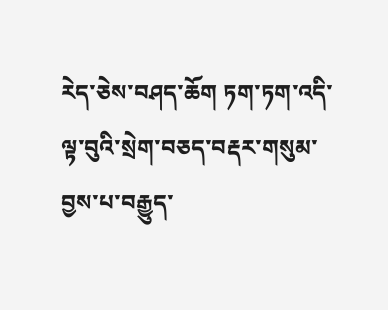རེད་ཅེས་བཤད་ཆོག ཏག་ཏག་འདི་ལྟ་བུའི་སྲེག་བཅད་བརྡར་གསུམ་བྱས་པ་བརྒྱུད་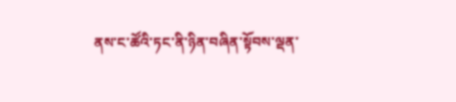ནས་ང་ཚོའི་ཏང་ནི་ཉིན་བཞིན་སྟོབས་ལྡན་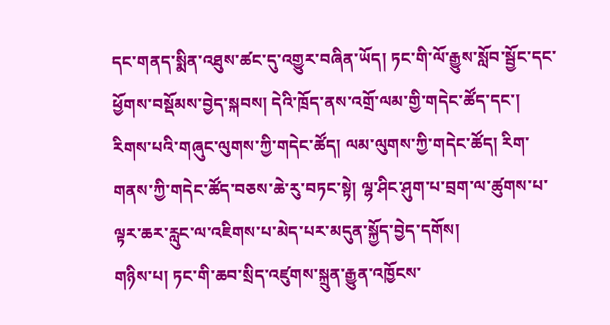དང་གནད་སྨིན་འཐུས་ཚང་དུ་འགྱུར་བཞིན་ཡོད། ཏང་གི་ལོ་རྒྱུས་སློབ་སྦྱོང་དང་ཕྱོགས་བསྡོམས་བྱེད་སྐབས། དེའི་ཁྲོད་ནས་འགྲོ་ལམ་གྱི་གདེང་ཚོད་དང་། རིགས་པའི་གཞུང་ལུགས་ཀྱི་གདེང་ཚོད། ལམ་ལུགས་ཀྱི་གདེང་ཚོད། རིག་གནས་ཀྱི་གདེང་ཚོད་བཅས་ཆེ་རུ་བཏང་སྟེ། ལྷ་ཤིང་ཤུག་པ་བྲག་ལ་ཚུགས་པ་ལྟར་ཆར་རླུང་ལ་འཇིགས་པ་མེད་པར་མདུན་སྐྱོད་བྱེད་དགོས།
གཉིས་པ། ཏང་གི་ཆབ་སྲིད་འཛུགས་སྐྲུན་རྒྱུན་འཁྱོངས་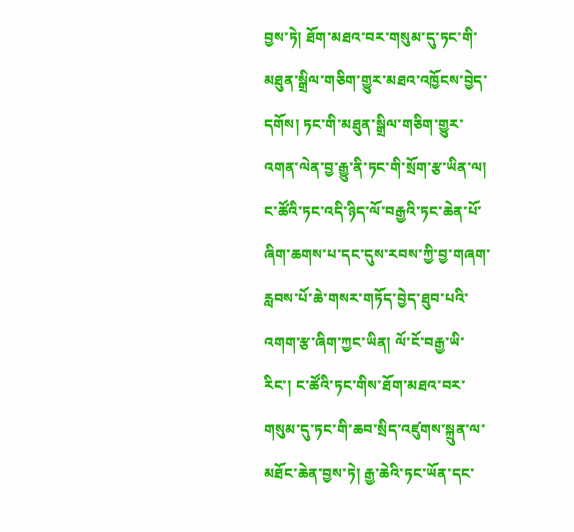བྱས་ཏེ། ཐོག་མཐའ་བར་གསུམ་དུ་ཏང་གི་མཐུན་སྒྲིལ་གཅིག་གྱུར་མཐའ་འཁྱོངས་བྱེད་དགོས། ཏང་གི་མཐུན་སྒྲིལ་གཅིག་གྱུར་འགན་ལེན་བྱ་རྒྱུ་ནི་ཏང་གི་སྲོག་རྩ་ཡིན་ལ། ང་ཚོའི་ཏང་འདི་ཉིད་ལོ་བརྒྱའི་ཏང་ཆེན་པོ་ཞིག་ཆགས་པ་དང་དུས་རབས་ཀྱི་བྱ་གཞག་རླབས་པོ་ཆེ་གསར་གཏོད་བྱེད་ཐུབ་པའི་འགག་རྩ་ཞིག་ཀྱང་ཡིན། ལོ་ངོ་བརྒྱ་ཡི་རིང་། ང་ཚོའི་ཏང་གིས་ཐོག་མཐའ་བར་གསུམ་དུ་ཏང་གི་ཆབ་སྲིད་འཛུགས་སྐྲུན་ལ་མཐོང་ཆེན་བྱས་ཏེ། རྒྱ་ཆེའི་ཏང་ཡོན་དང་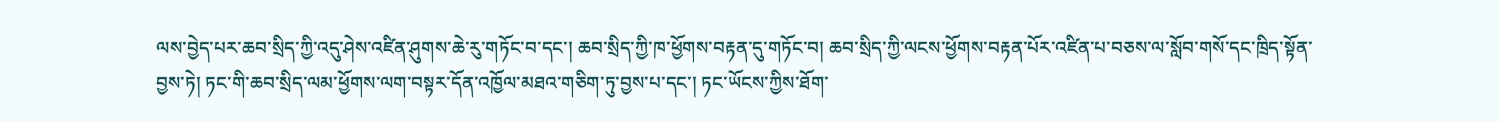ལས་བྱེད་པར་ཆབ་སྲིད་ཀྱི་འདུ་ཤེས་འཛིན་ཤུགས་ཆེ་རུ་གཏོང་བ་དང་། ཆབ་སྲིད་ཀྱི་ཁ་ཕྱོགས་བརྟན་དུ་གཏོང་བ། ཆབ་སྲིད་ཀྱི་ལངས་ཕྱོགས་བརྟན་པོར་འཛིན་པ་བཅས་ལ་སློབ་གསོ་དང་ཁྲིད་སྟོན་བྱས་ཏེ། ཏང་གི་ཆབ་སྲིད་ལམ་ཕྱོགས་ལག་བསྟར་དོན་འཁྱོལ་མཐའ་གཅིག་ཏུ་བྱས་པ་དང་། ཏང་ཡོངས་ཀྱིས་ཐོག་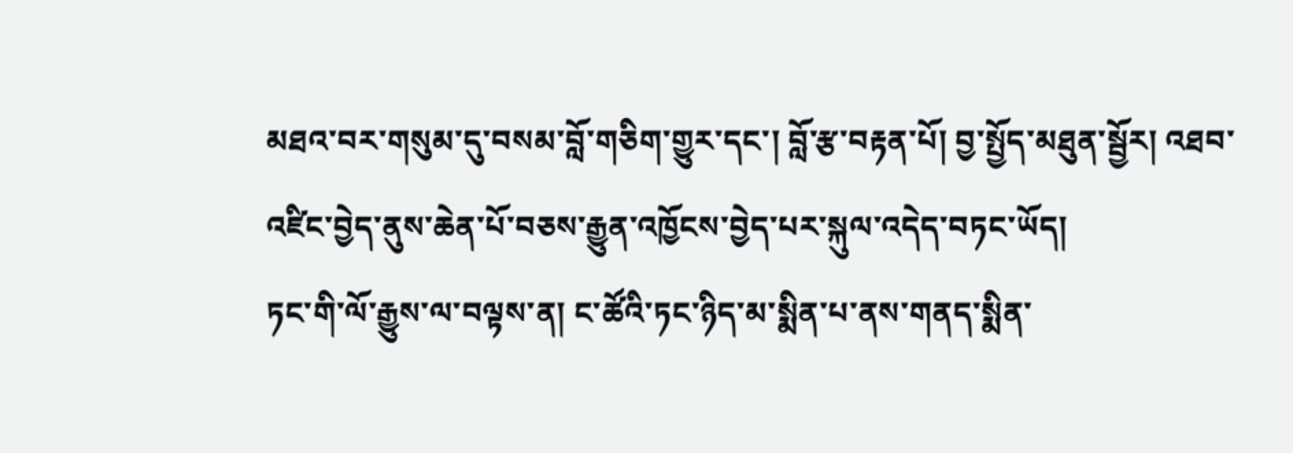མཐའ་བར་གསུམ་དུ་བསམ་བློ་གཅིག་གྱུར་དང་། བློ་རྩ་བརྟན་པོ། བྱ་སྤྱོད་མཐུན་སྦྱོར། འཐབ་འཛིང་བྱེད་ནུས་ཆེན་པོ་བཅས་རྒྱུན་འཁྱོངས་བྱེད་པར་སྐུལ་འདེད་བཏང་ཡོད།
ཏང་གི་ལོ་རྒྱུས་ལ་བལྟས་ན། ང་ཚོའི་ཏང་ཉིད་མ་སྨིན་པ་ནས་གནད་སྨིན་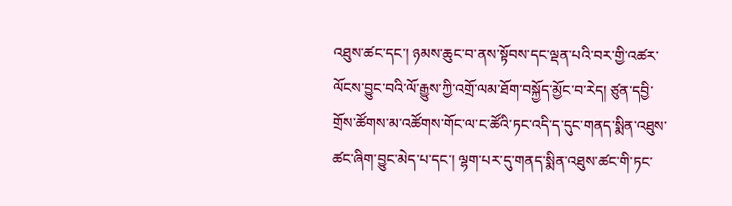འཐུས་ཚང་དང་། ཉམས་ཆུང་བ་ནས་སྟོབས་དང་ལྡན་པའི་བར་གྱི་འཚར་ལོངས་བྱུང་བའི་ལོ་རྒྱུས་ཀྱི་འགྲོ་ལམ་ཐོག་བསྐྱོད་མྱོང་བ་རེད། ཙུན་དབྱི་གྲོས་ཚོགས་མ་འཚོགས་གོང་ལ་ང་ཚོའི་ཏང་འདི་ད་དུང་གནད་སྨིན་འཐུས་ཚང་ཞིག་བྱུང་མེད་པ་དང་། ལྷག་པར་དུ་གནད་སྨིན་འཐུས་ཚང་གི་ཏང་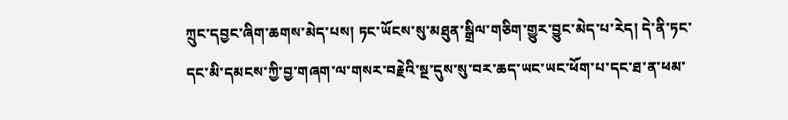ཀྲུང་དབྱང་ཞིག་ཆགས་མེད་པས། ཏང་ཡོངས་སུ་མཐུན་སྒྲིལ་གཅིག་གྱུར་བྱུང་མེད་པ་རེད། དེ་ནི་ཏང་དང་མི་དམངས་ཀྱི་བྱ་གཞག་ལ་གསར་བརྗེའི་སྔ་དུས་སུ་བར་ཆད་ཡང་ཡང་ཕོག་པ་དང་ཐ་ན་ཕམ་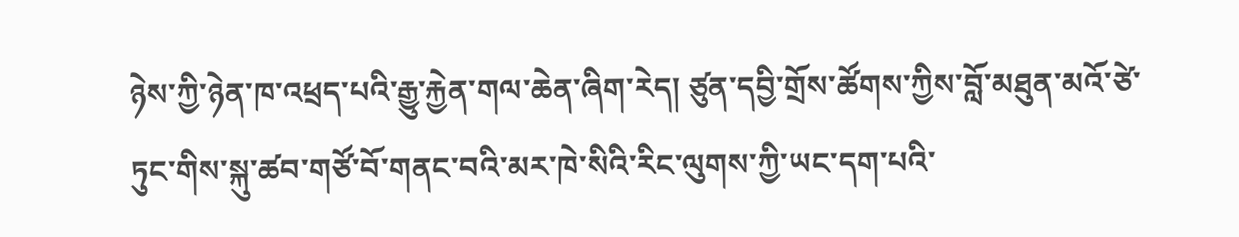ཉེས་ཀྱི་ཉེན་ཁ་འཕྲད་པའི་རྒྱུ་རྐྱེན་གལ་ཆེན་ཞིག་རེད། ཙུན་དབྱི་གྲོས་ཚོགས་ཀྱིས་བློ་མཐུན་མའོ་ཙེ་ཏུང་གིས་སྐུ་ཚབ་གཙོ་བོ་གནང་བའི་མར་ཁེ་སིའི་རིང་ལུགས་ཀྱི་ཡང་དག་པའི་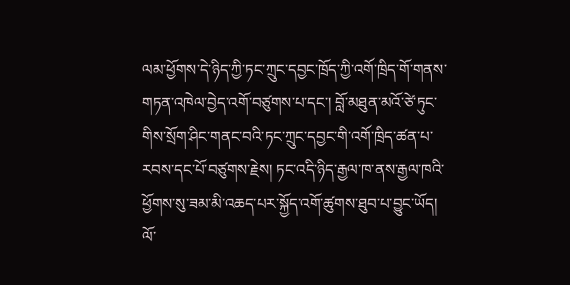ལམ་ཕྱོགས་དེ་ཉིད་ཀྱི་ཏང་ཀྲུང་དབྱང་ཁྲོད་ཀྱི་འགོ་ཁྲིད་གོ་གནས་གཏན་འཁེལ་བྱེད་འགོ་བཙུགས་པ་དང་། བློ་མཐུན་མའོ་ཙེ་ཏུང་གིས་སྲོག་ཤིང་གནང་བའི་ཏང་ཀྲུང་དབྱང་གི་འགོ་ཁྲིད་ཚན་པ་རབས་དང་པོ་བཙུགས་རྗེས། ཏང་འདི་ཉིད་རྒྱལ་ཁ་ནས་རྒྱལ་ཁའི་ཕྱོགས་སུ་ཟམ་མི་འཆད་པར་སྐྱོད་འགོ་ཚུགས་ཐུབ་པ་བྱུང་ཡོད། ལོ་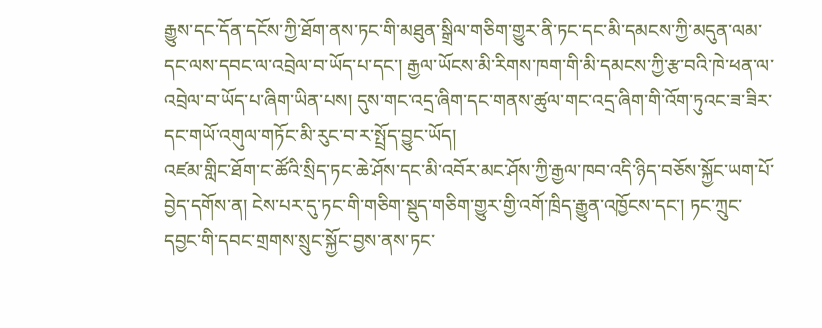རྒྱུས་དང་དོན་དངོས་ཀྱི་ཐོག་ནས་ཏང་གི་མཐུན་སྒྲིལ་གཅིག་གྱུར་ནི་ཏང་དང་མི་དམངས་ཀྱི་མདུན་ལམ་དང་ལས་དབང་ལ་འབྲེལ་བ་ཡོད་པ་དང་། རྒྱལ་ཡོངས་མི་རིགས་ཁག་གི་མི་དམངས་ཀྱི་རྩ་བའི་ཁེ་ཕན་ལ་འབྲེལ་བ་ཡོད་པ་ཞིག་ཡིན་པས། དུས་གང་འདྲ་ཞིག་དང་གནས་ཚུལ་གང་འདྲ་ཞིག་གི་འོག་ཏུའང་ཟ་ཟིར་དང་གཡོ་འགུལ་གཏོང་མི་རུང་བ་ར་སྤྲོད་བྱུང་ཡོད།
འཛམ་གླིང་ཐོག་ང་ཚོའི་སྲིད་ཏང་ཆེ་ཤོས་དང་མི་འབོར་མང་ཤོས་ཀྱི་རྒྱལ་ཁབ་འདི་ཉིད་བཅོས་སྐྱོང་ཡག་པོ་བྱེད་དགོས་ན། ངེས་པར་དུ་ཏང་གི་གཅིག་སྡུད་གཅིག་གྱུར་གྱི་འགོ་ཁྲིད་རྒྱུན་འཁྱོངས་དང་། ཏང་ཀྲུང་དབྱང་གི་དབང་གྲགས་སྲུང་སྐྱོང་བྱས་ནས་ཏང་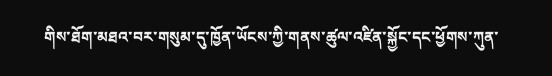གིས་ཐོག་མཐའ་བར་གསུམ་དུ་ཁྱོན་ཡོངས་ཀྱི་གནས་ཚུལ་འཛིན་སྐྱོང་དང་ཕྱོགས་ཀུན་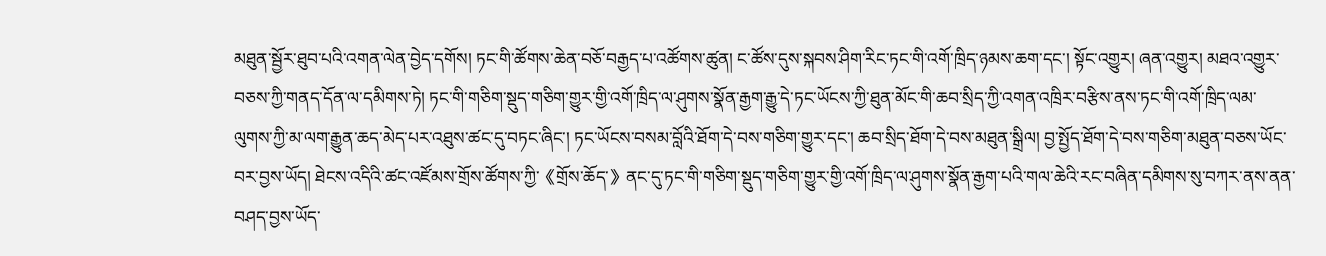མཐུན་སྦྱོར་ཐུབ་པའི་འགན་ལེན་བྱེད་དགོས། ཏང་གི་ཚོགས་ཆེན་བཅོ་བརྒྱད་པ་འཚོགས་ཚུན། ང་ཚོས་དུས་སྐབས་ཤིག་རིང་ཏང་གི་འགོ་ཁྲིད་ཉམས་ཆག་དང་། སྟོང་འགྱུར། ཞན་འགྱུར། མཐའ་འགྱུར་བཅས་ཀྱི་གནད་དོན་ལ་དམིགས་ཏེ། ཏང་གི་གཅིག་སྡུད་གཅིག་གྱུར་གྱི་འགོ་ཁྲིད་ལ་ཤུགས་སྣོན་རྒྱག་རྒྱུ་དེ་ཏང་ཡོངས་ཀྱི་ཐུན་མོང་གི་ཆབ་སྲིད་ཀྱི་འགན་འཁྲིར་བརྩིས་ནས་ཏང་གི་འགོ་ཁྲིད་ལམ་ལུགས་ཀྱི་མ་ལག་རྒྱུན་ཆད་མེད་པར་འཐུས་ཚང་དུ་བཏང་ཞིང་། ཏང་ཡོངས་བསམ་བློའི་ཐོག་དེ་བས་གཅིག་གྱུར་དང་། ཆབ་སྲིད་ཐོག་དེ་བས་མཐུན་སྒྲིལ། བྱ་སྤྱོད་ཐོག་དེ་བས་གཅིག་མཐུན་བཅས་ཡོང་བར་བྱས་ཡོད། ཐེངས་འདིའི་ཚང་འཛོམས་གྲོས་ཚོགས་ཀྱི་《གྲོས་ཆོད་》ནང་དུ་ཏང་གི་གཅིག་སྡུད་གཅིག་གྱུར་གྱི་འགོ་ཁྲིད་ལ་ཤུགས་སྣོན་རྒྱག་པའི་གལ་ཆེའི་རང་བཞིན་དམིགས་སུ་བཀར་ནས་ནན་བཤད་བྱས་ཡོད་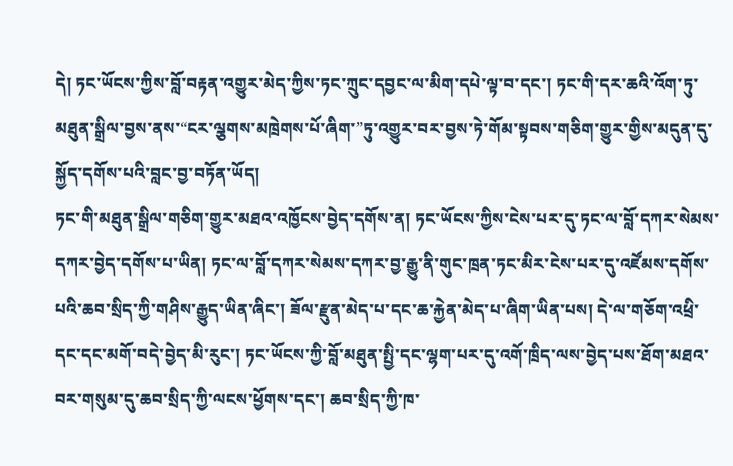དེ། ཏང་ཡོངས་ཀྱིས་བློ་བརྟན་འགྱུར་མེད་ཀྱིས་ཏང་ཀྲུང་དབྱང་ལ་མིག་དཔེ་ལྟ་བ་དང་། ཏང་གི་དར་ཆའི་འོག་ཏུ་མཐུན་སྒྲིལ་བྱས་ནས་“ངར་ལྕགས་མཁྲེགས་པོ་ཞིག་”ཏུ་འགྱུར་བར་བྱས་ཏེ་གོམ་སྟབས་གཅིག་གྱུར་གྱིས་མདུན་དུ་སྐྱོད་དགོས་པའི་བླང་བྱ་བཏོན་ཡོད།
ཏང་གི་མཐུན་སྒྲིལ་གཅིག་གྱུར་མཐའ་འཁྱོངས་བྱེད་དགོས་ན། ཏང་ཡོངས་ཀྱིས་ངེས་པར་དུ་ཏང་ལ་བློ་དཀར་སེམས་དཀར་བྱེད་དགོས་པ་ཡིན། ཏང་ལ་བློ་དཀར་སེམས་དཀར་བྱ་རྒྱུ་ནི་གུང་ཁྲན་ཏང་མིར་ངེས་པར་དུ་འཛོམས་དགོས་པའི་ཆབ་སྲིད་ཀྱི་གཤིས་རྒྱུད་ཡིན་ཞིང་། ཟོལ་རྫུན་མེད་པ་དང་ཆ་རྐྱེན་མེད་པ་ཞིག་ཡིན་པས། དེ་ལ་གཅོག་འཕྲི་དང་དང་མགོ་བདེ་བྱེད་མི་རུང་། ཏང་ཡོངས་ཀྱི་བློ་མཐུན་སྤྱི་དང་ལྷག་པར་དུ་འགོ་ཁྲིད་ལས་བྱེད་པས་ཐོག་མཐའ་བར་གསུམ་དུ་ཆབ་སྲིད་ཀྱི་ལངས་ཕྱོགས་དང་། ཆབ་སྲིད་ཀྱི་ཁ་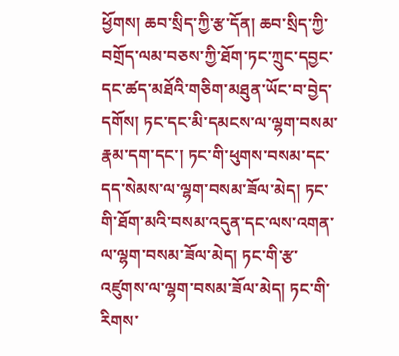ཕྱོགས། ཆབ་སྲིད་ཀྱི་རྩ་དོན། ཆབ་སྲིད་ཀྱི་བགྲོད་ལམ་བཅས་ཀྱི་ཐོག་ཏང་ཀྲུང་དབྱང་དང་ཚད་མཐོའི་གཅིག་མཐུན་ཡོང་བ་བྱེད་དགོས། ཏང་དང་མི་དམངས་ལ་ལྷག་བསམ་རྣམ་དག་དང་། ཏང་གི་ཕུགས་བསམ་དང་དད་སེམས་ལ་ལྷག་བསམ་ཟོལ་མེད། ཏང་གི་ཐོག་མའི་བསམ་འདུན་དང་ལས་འགན་ལ་ལྷག་བསམ་ཟོལ་མེད། ཏང་གི་རྩ་འཛུགས་ལ་ལྷག་བསམ་ཟོལ་མེད། ཏང་གི་རིགས་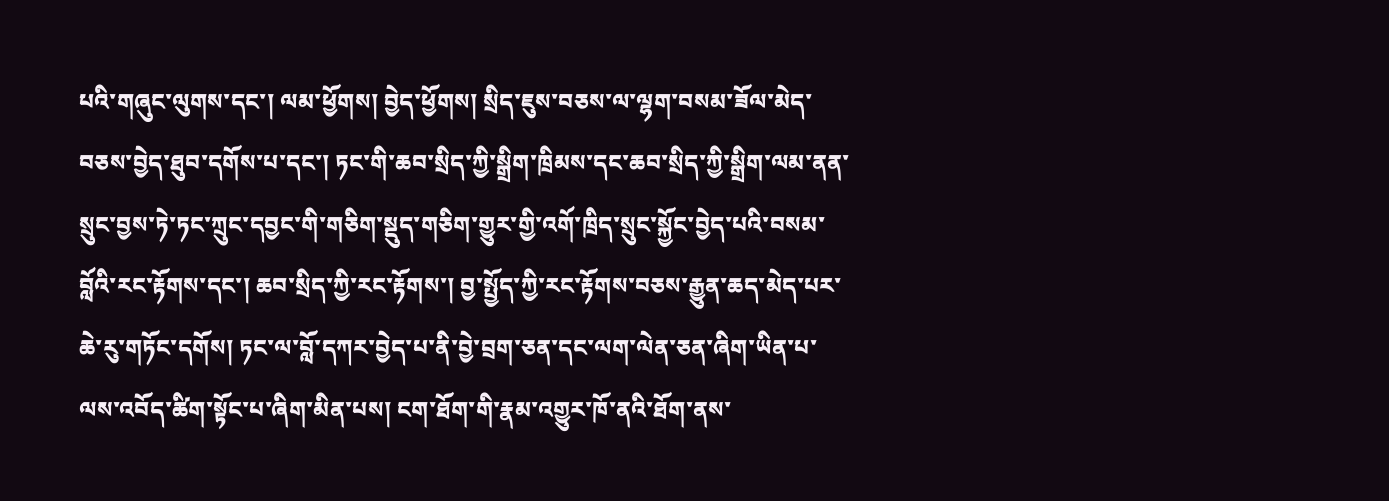པའི་གཞུང་ལུགས་དང་། ལམ་ཕྱོགས། བྱེད་ཕྱོགས། སྲིད་ཇུས་བཅས་ལ་ལྷག་བསམ་ཟོལ་མེད་བཅས་བྱེད་ཐུབ་དགོས་པ་དང་། ཏང་གི་ཆབ་སྲིད་ཀྱི་སྒྲིག་ཁྲིམས་དང་ཆབ་སྲིད་ཀྱི་སྒྲིག་ལམ་ནན་སྲུང་བྱས་ཏེ་ཏང་ཀྲུང་དབྱང་གི་གཅིག་སྡུད་གཅིག་གྱུར་གྱི་འགོ་ཁྲིད་སྲུང་སྐྱོང་བྱེད་པའི་བསམ་བློའི་རང་རྟོགས་དང་། ཆབ་སྲིད་ཀྱི་རང་རྟོགས་། བྱ་སྤྱོད་ཀྱི་རང་རྟོགས་བཅས་རྒྱུན་ཆད་མེད་པར་ཆེ་རུ་གཏོང་དགོས། ཏང་ལ་བློ་དཀར་བྱེད་པ་ནི་བྱེ་བྲག་ཅན་དང་ལག་ལེན་ཅན་ཞིག་ཡིན་པ་ལས་འབོད་ཚིག་སྟོང་པ་ཞིག་མིན་པས། ངག་ཐོག་གི་རྣམ་འགྱུར་ཁོ་ནའི་ཐོག་ནས་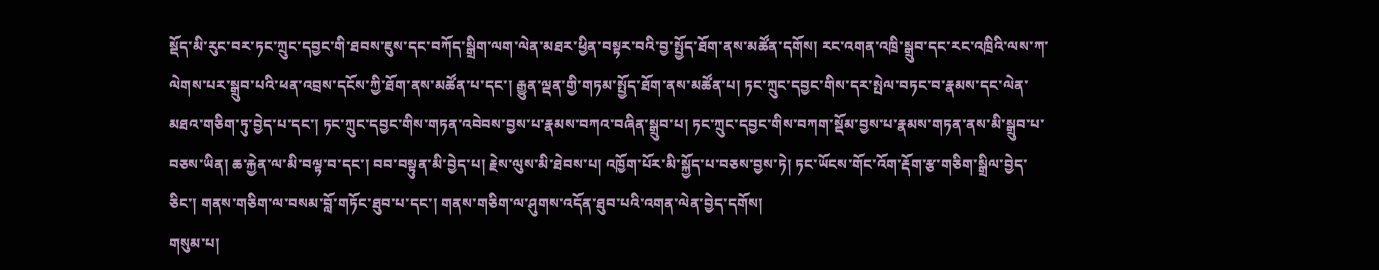སྡོད་མི་རུང་བར་ཏང་ཀྲུང་དབྱང་གི་ཐབས་ཇུས་དང་བཀོད་སྒྲིག་ལག་ལེན་མཐར་ཕྱིན་བསྟར་བའི་བྱ་སྤྱོད་ཐོག་ནས་མཚོན་དགོས། རང་འགན་འཁྲི་སྒྲུབ་དང་རང་འཁྲིའི་ལས་ཀ་ལེགས་པར་སྒྲུབ་པའི་ཕན་འབྲས་དངོས་ཀྱི་ཐོག་ནས་མཚོན་པ་དང་། རྒྱུན་ལྡན་གྱི་གཏམ་སྤྱོད་ཐོག་ནས་མཚོན་པ། ཏང་ཀྲུང་དབྱང་གིས་དར་སྤེལ་བཏང་བ་རྣམས་དང་ལེན་མཐའ་གཅིག་ཏུ་བྱེད་པ་དང་། ཏང་ཀྲུང་དབྱང་གིས་གཏན་འབེབས་བྱས་པ་རྣམས་བཀའ་བཞིན་སྒྲུབ་པ། ཏང་ཀྲུང་དབྱང་གིས་བཀག་སྡོམ་བྱས་པ་རྣམས་གཏན་ནས་མི་སྒྲུབ་པ་བཅས་ཡིན། ཆ་རྐྱེན་ལ་མི་བལྟ་བ་དང་། བབ་བསྟུན་མི་བྱེད་པ། རྗེས་ལུས་མི་ཐེབས་པ། འཁྱོག་པོར་མི་སྐྱོད་པ་བཅས་བྱས་ཏེ། ཏང་ཡོངས་གོང་འོག་རྡོག་རྩ་གཅིག་སྒྲིལ་བྱེད་ཅིང་། གནས་གཅིག་ལ་བསམ་བློ་གཏོང་ཐུབ་པ་དང་། གནས་གཅིག་ལ་ཤུགས་འདོན་ཐུབ་པའི་འགན་ལེན་བྱེད་དགོས།
གསུམ་པ།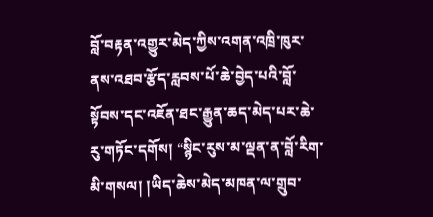བློ་བརྟན་འགྱུར་མེད་ཀྱིས་འགན་འཁྲི་ཁུར་ནས་འཐབ་རྩོད་རླབས་པོ་ཆེ་བྱེད་པའི་བློ་སྟོབས་དང་འཇོན་ཐང་རྒྱུན་ཆད་མེད་པར་ཆེ་རུ་གཏོང་དགོས། “སྙིང་རུས་མ་ལྡན་ན་བློ་རིག་མི་གསལ། །ཡིད་ཆེས་མེད་མཁན་ལ་གྲུབ་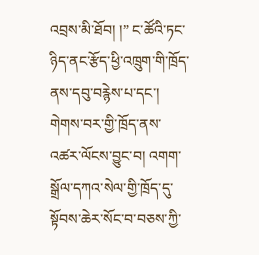འབྲས་མི་ཐོབ། །” ང་ཚོའི་ཏང་ཉིད་ནང་རྩོད་ཕྱི་འཁྲུག་གི་ཁྲོད་ནས་དབུ་བརྙེས་པ་དང་། གེགས་བར་གྱི་ཁྲོད་ནས་འཚར་ལོངས་བྱུང་བ། འགག་སྒྲོལ་དཀའ་སེལ་གྱི་ཁྲོད་དུ་སྟོབས་ཆེར་སོང་བ་བཅས་ཀྱི་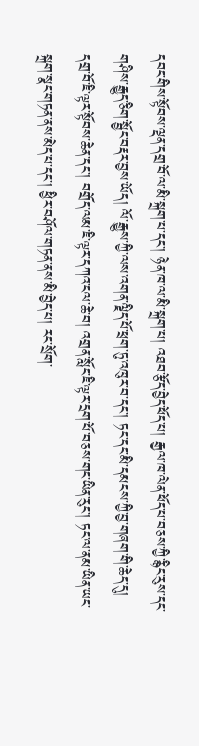དབང་གིས་སྟོབས་ལྡན་དགྲ་བོ་ལ་མི་སྐྲག་པ་དང་། ཉེན་ཁ་ལ་མི་སྐྲག་པ། འཐབ་རྩོད་བྱེད་ཕོད་པ། རྒྱལ་ཁ་ལེན་ཕོད་པ་བཅས་ཀྱི་རྙིང་རུས་དང་གཤིས་རྒྱུད་ཅིག་སྦྱོང་བརྡར་བྱས་ཡོད། ལོ་རྒྱུས་ཀྱི་ལས་འགན་ལྗིད་པོ་ཕྲག་ཏུ་འཁུར་བ་དང་། ཏང་དང་མི་དམངས་ཀྱི་བྱ་གཞག་གི་ཆེད་དུ། དགྲ་བོ་ཇི་ལྟར་སྟོབས་ཆེན་དང་། བགྲོད་ལམ་ཇི་ལྟར་དཀའ་ངལ་ཆེ་བ། འགྲན་སློང་ཇི་ལྟར་དྲག་པོ་བཅས་གང་ཡིན་རུང་། ཏང་ལ་ནམ་ཡིན་ཡང་སྐྲག་སྣང་གཏན་ནས་མེད་པ་དང་། ཕྱིར་བཤོལ་གཏན་ནས་མི་བྱེད་པ། རང་སྲོག་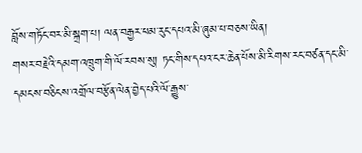བློས་གཏོང་བར་མི་སྐྲག་པ། ལན་བརྒྱར་ཕམ་རུང་དཔའ་མི་ཞུམ་པ་བཅས་ཡིན།
གསར་བརྗེའི་དམག་འཁྲུག་གི་ལོ་རབས་སུ། ཏང་གིས་དཔའ་ངར་ཆེན་པོས་མི་རིགས་རང་བཙན་དང་མི་དམངས་བཅིངས་འགྲོལ་བརྩོན་ལེན་བྱེད་པའི་ལོ་རྒྱུས་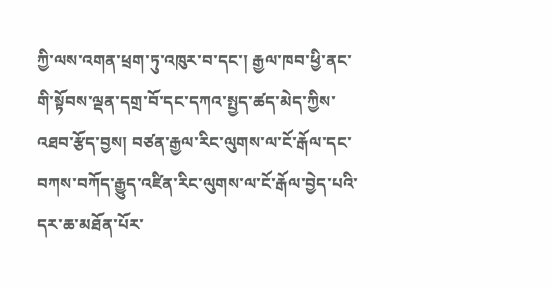ཀྱི་ལས་འགན་ཕྲག་ཏུ་འཁུར་བ་དང་། རྒྱལ་ཁབ་ཕྱི་ནང་གི་སྟོབས་ལྡན་དགྲ་བོ་དང་དཀའ་སྤྱད་ཚད་མེད་ཀྱིས་འཐབ་རྩོད་བྱས། བཙན་རྒྱལ་རིང་ལུགས་ལ་ངོ་རྒོལ་དང་བཀས་བཀོད་རྒྱུད་འཛིན་རིང་ལུགས་ལ་ངོ་རྒོལ་བྱེད་པའི་དར་ཆ་མཐོན་པོར་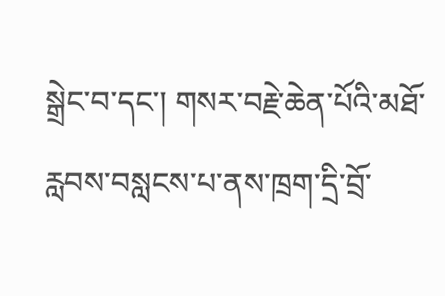སྒྲེང་བ་དང་། གསར་བརྗེ་ཆེན་པོའི་མཐོ་རླབས་བསླངས་པ་ནས་ཁྲག་དྲི་བྲོ་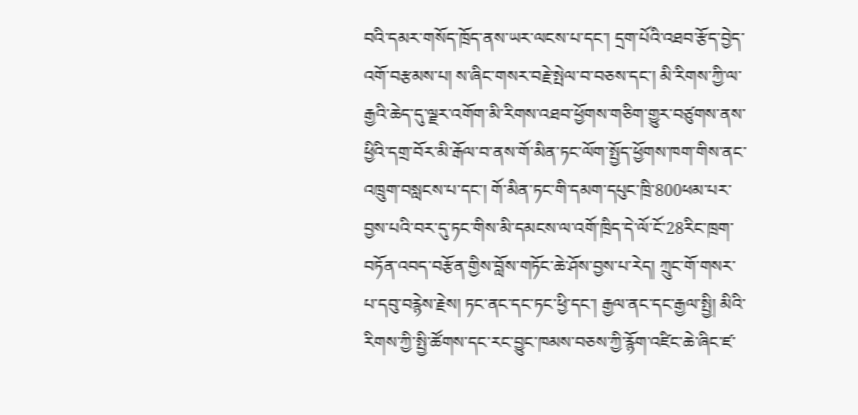བའི་དམར་གསོད་ཁྲོད་ནས་ཡར་ལངས་པ་དང་། དྲག་པོའི་འཐབ་རྩོད་བྱེད་འགོ་བརྩམས་པ། ས་ཞིང་གསར་བརྗེ་སྤེལ་བ་བཅས་དང་། མི་རིགས་ཀྱི་ལ་རྒྱའི་ཆེད་དུ་ལྗར་འགོག་མི་རིགས་འཐབ་ཕྱོགས་གཅིག་གྱུར་བཙུགས་ནས་ཕྱིའི་དགྲ་བོར་མི་རྒོལ་བ་ནས་གོ་མིན་ཏང་ལོག་སྤྱོད་ཕྱོགས་ཁག་གིས་ནང་འཁྲུག་བསླངས་པ་དང་། གོ་མིན་ཏང་གི་དམག་དཔུང་ཁྲི་800ཕམ་པར་བྱས་པའི་བར་དུ་ཏང་གིས་མི་དམངས་ལ་འགོ་ཁྲིད་དེ་ལོ་ངོ་28རིང་ཁྲག་བཏོན་འབད་བརྩོན་གྱིས་བློས་གཏོང་ཆེ་ཤོས་བྱས་པ་རེད། ཀྲུང་གོ་གསར་པ་དབུ་བརྙེས་རྗེས། ཏང་ནང་དང་ཏང་ཕྱི་དང་། རྒྱལ་ནང་དང་རྒྱལ་སྤྱི། མིའི་རིགས་ཀྱི་སྤྱི་ཚོགས་དང་རང་བྱུང་ཁམས་བཅས་ཀྱི་རྙོག་འཛིང་ཆེ་ཞིང་ཛ་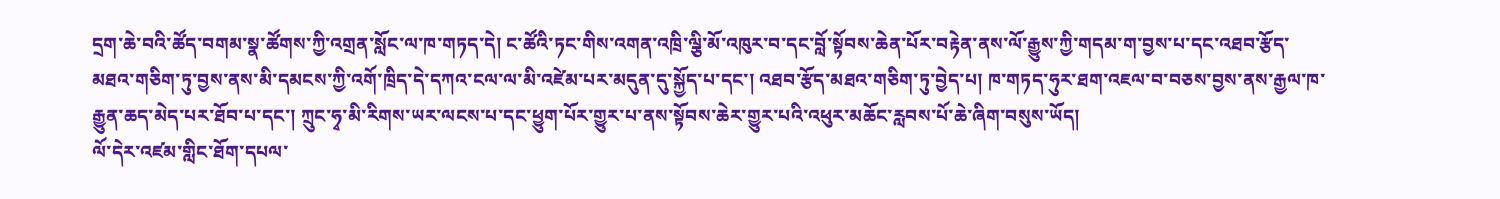དྲག་ཆེ་བའི་ཚོད་བགམ་སྣ་ཚོགས་ཀྱི་འགྲན་སློང་ལ་ཁ་གཏད་དེ། ང་ཚོའི་ཏང་གིས་འགན་འཁྲི་ལྕི་མོ་འཁུར་བ་དང་བློ་སྟོབས་ཆེན་པོར་བརྟེན་ནས་ལོ་རྒྱུས་ཀྱི་གདམ་ག་བྱས་པ་དང་འཐབ་རྩོད་མཐའ་གཅིག་ཏུ་བྱས་ནས་མི་དམངས་ཀྱི་འགོ་ཁྲིད་དེ་དཀའ་ངལ་ལ་མི་འཛེམ་པར་མདུན་དུ་སྐྱོད་པ་དང་། འཐབ་རྩོད་མཐའ་གཅིག་ཏུ་བྱེད་པ། ཁ་གཏད་ཧུར་ཐག་འཇལ་བ་བཅས་བྱས་ནས་རྒྱལ་ཁ་རྒྱུན་ཆད་མེད་པར་ཐོབ་པ་དང་། ཀྲུང་ཧྭ་མི་རིགས་ཡར་ལངས་པ་དང་ཕྱུག་པོར་གྱུར་པ་ནས་སྟོབས་ཆེར་གྱུར་པའི་འཕུར་མཆོང་རླབས་པོ་ཆེ་ཞིག་བསུས་ཡོད།
ལོ་དེར་འཛམ་གླིང་ཐོག་དཔལ་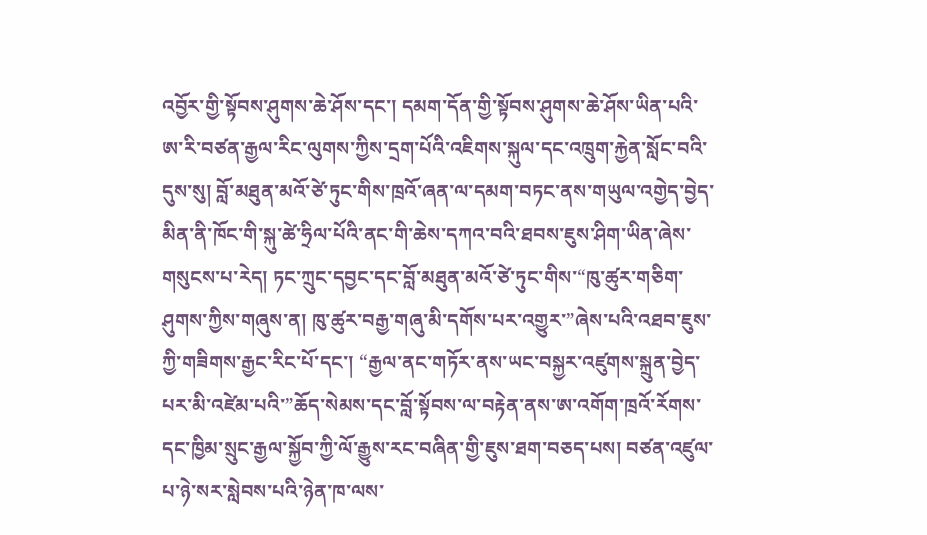འབྱོར་གྱི་སྟོབས་ཤུགས་ཆེ་ཤོས་དང་། དམག་དོན་གྱི་སྟོབས་ཤུགས་ཆེ་ཤོས་ཡིན་པའི་ཨ་རི་བཙན་རྒྱལ་རིང་ལུགས་ཀྱིས་དྲག་པོའི་འཇིགས་སྐུལ་དང་འཁྲུག་རྐྱེན་སློང་བའི་དུས་སུ། བློ་མཐུན་མའོ་ཙེ་ཏུང་གིས་ཁྲའོ་ཞན་ལ་དམག་བཏང་ནས་གཡུལ་འགྱེད་བྱེད་མིན་ནི་ཁོང་གི་སྐུ་ཚེ་ཧྲིལ་པོའི་ནང་གི་ཆེས་དཀའ་བའི་ཐབས་ཇུས་ཤིག་ཡིན་ཞེས་གསུངས་པ་རེད། ཏང་ཀྲུང་དབྱང་དང་བློ་མཐུན་མའོ་ཙེ་ཏུང་གིས་“ཁུ་ཚུར་གཅིག་ཤུགས་ཀྱིས་གཞུས་ན། ཁུ་ཚུར་བརྒྱ་གཞུ་མི་དགོས་པར་འགྱུར་”ཞེས་པའི་འཐབ་ཇུས་ཀྱི་གཟིགས་རྒྱང་རིང་པོ་དང་། “རྒྱལ་ནང་གཏོར་ནས་ཡང་བསྐྱར་འཛུགས་སྐྲུན་བྱེད་པར་མི་འཛེམ་པའི་”ཆོད་སེམས་དང་བློ་སྟོབས་ལ་བརྟེན་ནས་ཨ་འགོག་ཁྲའོ་རོགས་དང་ཁྱིམ་སྲུང་རྒྱལ་སྐྱོབ་ཀྱི་ལོ་རྒྱུས་རང་བཞིན་གྱི་ཇུས་ཐག་བཅད་པས། བཙན་འཛུལ་པ་ཉེ་སར་སླེབས་པའི་ཉེན་ཁ་ལས་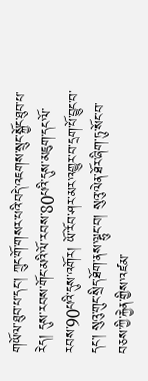གཡོལ་ཐུབ་པ་དང་། ཀྲུང་གོ་གསར་པའི་བདེ་འཇགས་སྲུང་སྐྱོང་ཐུབ་པ་རེད། དུས་རབས་གོང་མའི་ལོ་རབས་80པའི་དུས་མཇུག་དང་ལོ་རབས་90པའི་དུས་འགོར། ཡོ་རོབ་ཤར་མར་འགྱུར་བ་དྲག་པོ་བྱུང་བ་དང་། སུའུ་གུང་སྲིད་ཐོག་ནས་ལྷུང་བ། སུའུ་ལེན་ཐོར་ཞིག་ཏུ་སོང་བ་བཅས་ཀྱི་རྐྱེན་གྱིས་འཛམ་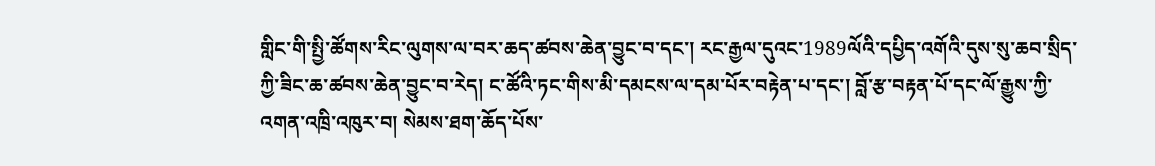གླིང་གི་སྤྱི་ཚོགས་རིང་ལུགས་ལ་བར་ཆད་ཚབས་ཆེན་བྱུང་བ་དང་། རང་རྒྱལ་དུའང་1989ལོའི་དཔྱིད་འགོའི་དུས་སུ་ཆབ་སྲིད་ཀྱི་ཟིང་ཆ་ཚབས་ཆེན་བྱུང་བ་རེད། ང་ཚོའི་ཏང་གིས་མི་དམངས་ལ་དམ་པོར་བརྟེན་པ་དང་། བློ་རྩ་བརྟན་པོ་དང་ལོ་རྒྱུས་ཀྱི་འགན་འཁྲི་འཁུར་བ། སེམས་ཐག་ཆོད་པོས་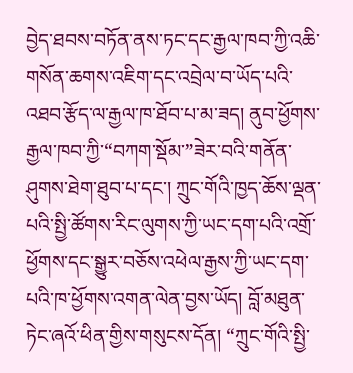བྱེད་ཐབས་བཏོན་ནས་ཏང་དང་རྒྱལ་ཁབ་ཀྱི་འཆི་གསོན་ཆགས་འཇིག་དང་འབྲེལ་བ་ཡོད་པའི་འཐབ་རྩོད་ལ་རྒྱལ་ཁ་ཐོབ་པ་མ་ཟད། ནུབ་ཕྱོགས་རྒྱལ་ཁབ་ཀྱི་“བཀག་སྡོམ་”ཟེར་བའི་གནོན་ཤུགས་ཐེག་ཐུབ་པ་དང་། ཀྲུང་གོའི་ཁྱད་ཆོས་ལྡན་པའི་སྤྱི་ཚོགས་རིང་ལུགས་ཀྱི་ཡང་དག་པའི་འགྲོ་ཕྱོགས་དང་སྒྱུར་བཅོས་འཕེལ་རྒྱས་ཀྱི་ཡང་དག་པའི་ཁ་ཕྱོགས་འགན་ལེན་བྱས་ཡོད། བློ་མཐུན་ཏེང་ཞའོ་ཕིན་གྱིས་གསུངས་དོན། “ཀྲུང་གོའི་སྤྱི་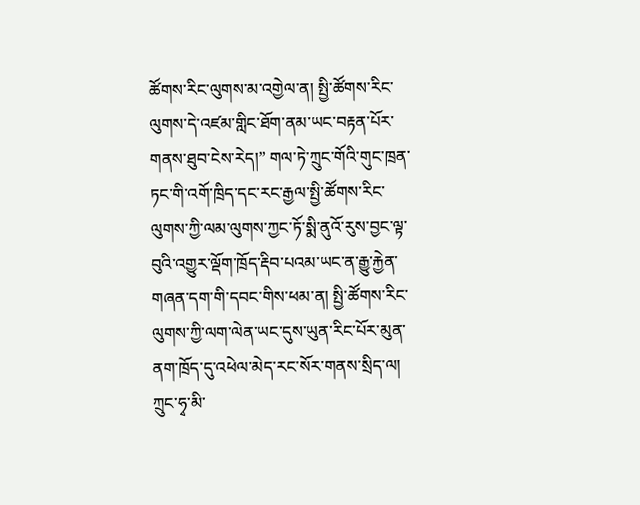ཚོགས་རིང་ལུགས་མ་འགྱེལ་ན། སྤྱི་ཚོགས་རིང་ལུགས་དེ་འཛམ་གླིང་ཐོག་ནམ་ཡང་བརྟན་པོར་གནས་ཐུབ་ངེས་རེད།” གལ་ཏེ་ཀྲུང་གོའི་གུང་ཁྲན་ཏང་གི་འགོ་ཁྲིད་དང་རང་རྒྱལ་སྤྱི་ཚོགས་རིང་ལུགས་ཀྱི་ལམ་ལུགས་ཀྱང་ཏོ་སྨི་ནུའོ་རུས་བྱང་ལྟ་བུའི་འགྱུར་ལྡོག་ཁྲོད་རྡིབ་པའམ་ཡང་ན་རྒྱུ་རྐྱེན་གཞན་དག་གི་དབང་གིས་ཕམ་ན། སྤྱི་ཚོགས་རིང་ལུགས་ཀྱི་ལག་ལེན་ཡང་དུས་ཡུན་རིང་པོར་མུན་ནག་ཁྲོད་དུ་འཕེལ་མེད་རང་སོར་གནས་སྲིད་ལ། ཀྲུང་ཧྭ་མི་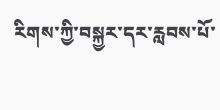རིགས་ཀྱི་བསྐྱར་དར་རླབས་པོ་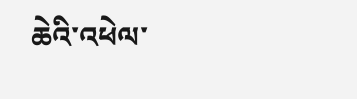ཆེའི་འཕེལ་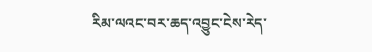རིམ་ལའང་བར་ཆད་འབྱུང་ངེས་རེད་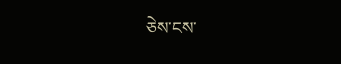ཅེས་ངས་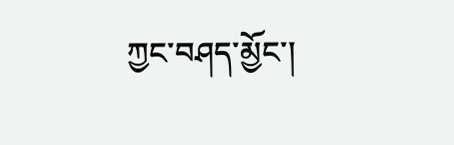ཀྱང་བཤད་མྱོང་།